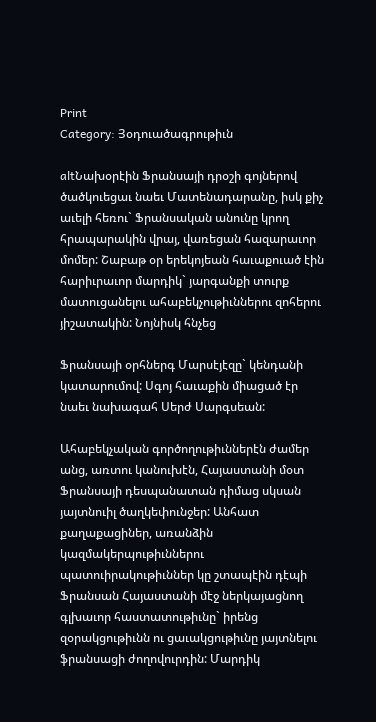Print
Category: Յօդուածագրութիւն

altՆախօրէին Ֆրանսայի դրօշի գոյներով ծածկուեցաւ նաեւ Մատենադարանը, իսկ քիչ աւելի հեռու` Ֆրանսական անունը կրող հրապարակին վրայ, վառեցան հազարաւոր մոմեր: Շաբաթ օր երեկոյեան հաւաքուած էին հարիւրաւոր մարդիկ` յարգանքի տուրք մատուցանելու ահաբեկչութիւններու զոհերու յիշատակին: Նոյնիսկ հնչեց

Ֆրանսայի օրհներգ Մարսէյէզը` կենդանի կատարումով: Սգոյ հաւաքին միացած էր նաեւ նախագահ Սերժ Սարգսեան:

Ահաբեկչական գործողութիւններէն ժամեր անց, առտու կանուխէն, Հայաստանի մօտ Ֆրանսայի դեսպանատան դիմաց սկսան յայտնուիլ ծաղկեփունջեր: Անհատ քաղաքացիներ, առանձին կազմակերպութիւններու պատուիրակութիւններ կը շտապէին դէպի Ֆրանսան Հայաստանի մէջ ներկայացնող գլխաւոր հաստատութիւնը` իրենց զօրակցութիւնն ու ցաւակցութիւնը յայտնելու ֆրանսացի ժողովուրդին: Մարդիկ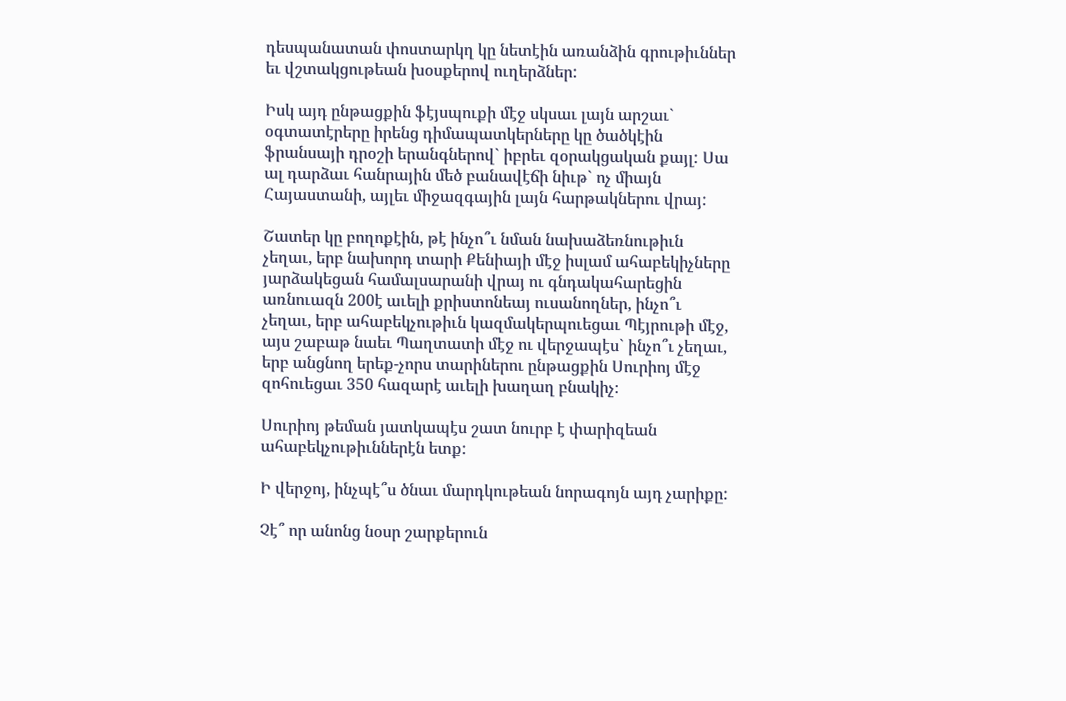դեսպանատան փոստարկղ կը նետէին առանձին գրութիւններ եւ վշտակցութեան խօսքերով ուղերձներ:

Իսկ այդ ընթացքին ֆէյսպուքի մէջ սկսաւ լայն արշաւ` օգտատէրերը իրենց դիմապատկերները կը ծածկէին ֆրանսայի դրօշի երանգներով` իբրեւ զօրակցական քայլ: Սա ալ դարձաւ հանրային մեծ բանավէճի նիւթ` ոչ միայն Հայաստանի, այլեւ միջազգային լայն հարթակներու վրայ:

Շատեր կը բողոքէին, թէ ինչո՞ւ նման նախաձեռնութիւն չեղաւ, երբ նախորդ տարի Քենիայի մէջ իսլամ ահաբեկիչները յարձակեցան համալսարանի վրայ ու գնդակահարեցին առնուազն 200է աւելի քրիստոնեայ ուսանողներ, ինչո՞ւ չեղաւ, երբ ահաբեկչութիւն կազմակերպուեցաւ Պէյրութի մէջ, այս շաբաթ նաեւ Պաղտատի մէջ ու վերջապէս` ինչո՞ւ չեղաւ, երբ անցնող երեք-չորս տարիներու ընթացքին Սուրիոյ մէջ զոհուեցաւ 350 հազարէ աւելի խաղաղ բնակիչ։

Սուրիոյ թեման յատկապէս շատ նուրբ է փարիզեան ահաբեկչութիւններէն ետք:

Ի վերջոյ, ինչպէ՞ս ծնաւ մարդկութեան նորագոյն այդ չարիքը:

Չէ՞ որ անոնց նօսր շարքերուն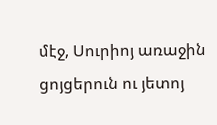մէջ, Սուրիոյ առաջին ցոյցերուն ու յետոյ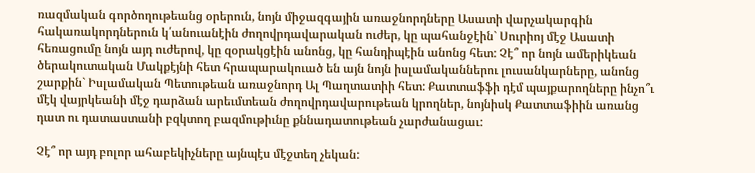ռազմական գործողութեանց օրերուն, նոյն միջազգային առաջնորդները Ասատի վարչակարգին հակառակորդներուն կ՛անուանէին ժողովրդավարական ուժեր, կը պահանջէին` Սուրիոյ մէջ Ասատի հեռացումը նոյն այդ ուժերով, կը զօրակցէին անոնց, կը հանդիպէին անոնց հետ: Չէ՞ որ նոյն ամերիկեան ծերակուտական Մակքէյնի հետ հրապարակուած են այն նոյն իսլամականներու լուսանկարները, անոնց շարքին` Իսլամական Պետութեան առաջնորդ Ալ Պաղտատիի հետ: Քատտաֆֆի դէմ պայքարողները ինչո՞ւ մէկ վայրկեանի մէջ դարձան արեւմտեան ժողովրդավարութեան կրողներ, նոյնիսկ Քատտաֆիին առանց դատ ու դատաստանի բզկտող բազմութիւնը քննադատութեան չարժանացաւ:

Չէ՞ որ այդ բոլոր ահաբեկիչները այնպէս մէջտեղ չեկան: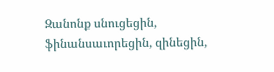Զանոնք սնուցեցին, ֆինանսաւորեցին, զինեցին,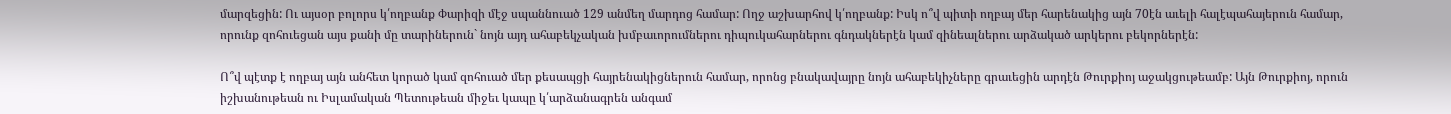մարզեցին: Ու այսօր բոլորս կ՛ողբանք Փարիզի մէջ սպաննուած 129 անմեղ մարդոց համար: Ողջ աշխարհով կ՛ողբանք: Իսկ ո՞վ պիտի ողբայ մեր հարենակից այն 70էն աւելի հալէպահայերուն համար, որունք զոհուեցան այս քանի մը տարիներուն` նոյն այդ ահաբեկչական խմբաւորումներու դիպուկահարներու գնդակներէն կամ զինեալներու արձակած արկերու բեկորներէն:

Ո՞վ պէտք է ողբայ այն անհետ կորած կամ զոհուած մեր քեսապցի հայրենակիցներուն համար, որոնց բնակավայրը նոյն ահաբեկիչները գրաւեցին արդէն Թուրքիոյ աջակցութեամբ: Այն Թուրքիոյ, որուն իշխանութեան ու Իսլամական Պետութեան միջեւ կապը կ՛արձանագրեն անգամ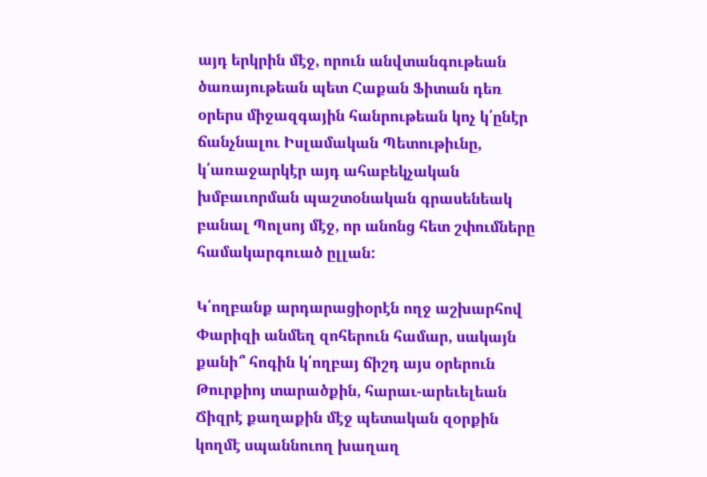այդ երկրին մէջ, որուն անվտանգութեան ծառայութեան պետ Հաքան Ֆիտան դեռ օրերս միջազգային հանրութեան կոչ կ՛ընէր ճանչնալու Իսլամական Պետութիւնը, կ՛առաջարկէր այդ ահաբեկչական խմբաւորման պաշտօնական գրասենեակ բանալ Պոլսոյ մէջ, որ անոնց հետ շփումները համակարգուած ըլլան:

Կ՛ողբանք արդարացիօրէն ողջ աշխարհով Փարիզի անմեղ զոհերուն համար, սակայն քանի՞ հոգին կ՛ողբայ ճիշդ այս օրերուն Թուրքիոյ տարածքին, հարաւ-արեւելեան Ճիզրէ քաղաքին մէջ պետական զօրքին կողմէ սպաննուող խաղաղ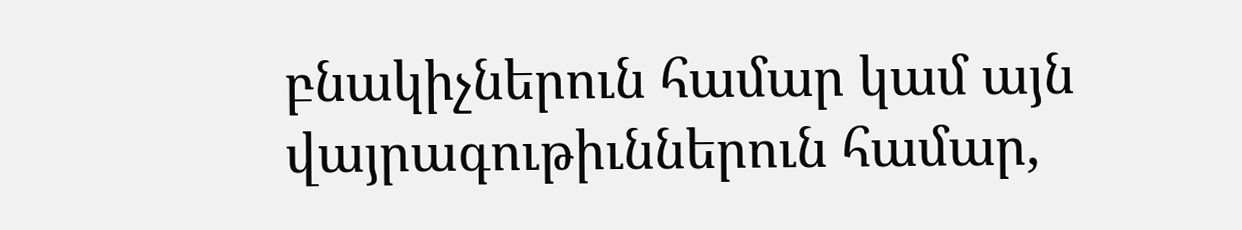բնակիչներուն համար կամ այն վայրագութիւններուն համար,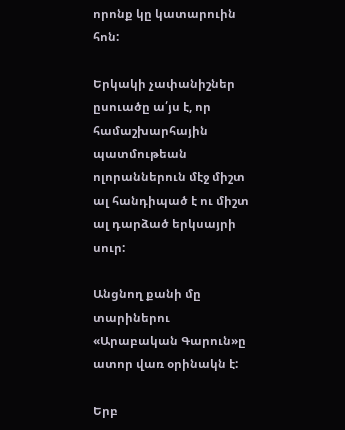որոնք կը կատարուին հոն:

Երկակի չափանիշներ ըսուածը ա՛յս է, որ համաշխարհային պատմութեան ոլորաններուն մէջ միշտ ալ հանդիպած է ու միշտ ալ դարձած երկսայրի սուր:

Անցնող քանի մը տարիներու «Արաբական Գարուն»ը ատոր վառ օրինակն է:

Երբ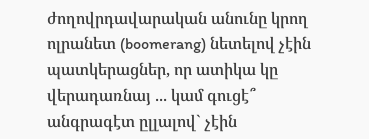ժողովրդավարական անունը կրող ոլրանետ (boomerang) նետելով չէին պատկերացներ, որ ատիկա կը վերադառնայ ... կամ գուցէ՞ անգրագէտ ըլլալով` չէին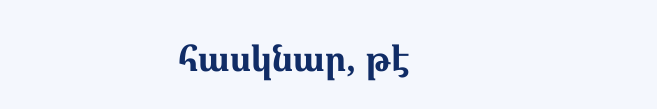հասկնար, թէ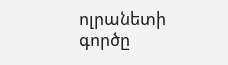ոլրանետի գործը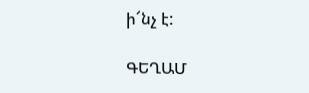ի՜նչ է:

ԳԵՂԱՄ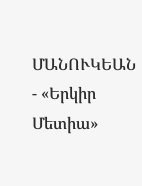ՄԱՆՈՒԿԵԱՆ
- «Երկիր Մետիա»